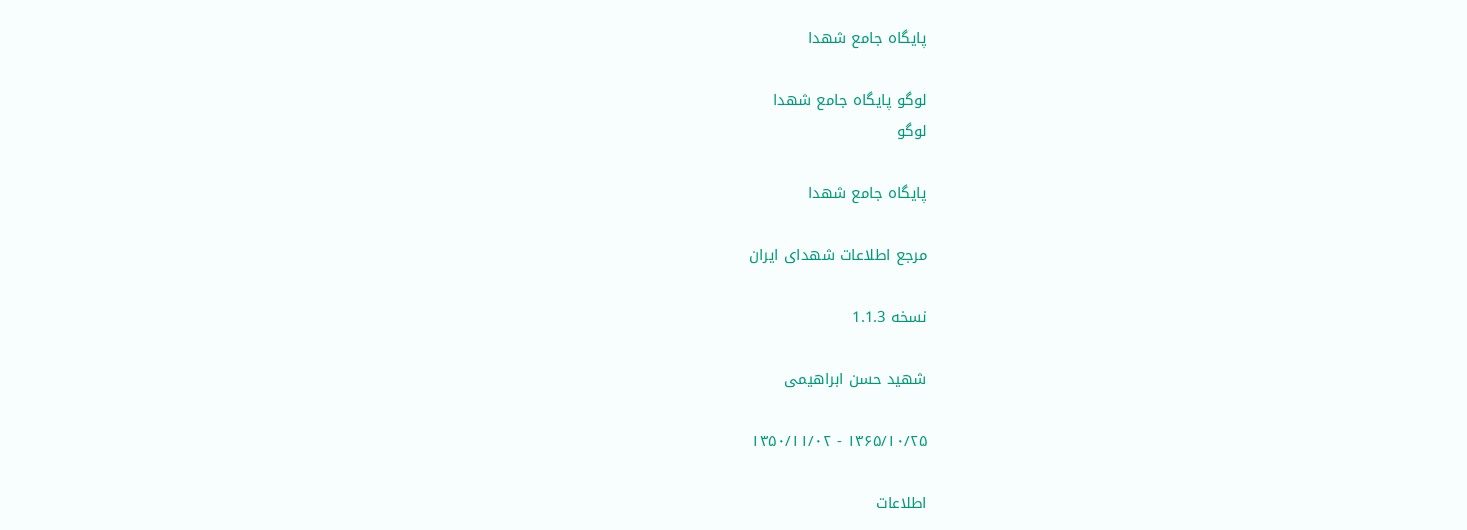پایگاه جامع شهدا

لوگو پایگاه جامع شهدا
لوگو

پایگاه جامع شهدا

مرجع اطلاعات شهدای ایران

نسخه 1.1.3

شهید حسن ابراهیمی

۱۳۶۵/۱۰/۲۵ - ۱۳۵۰/۱۱/۰۲

اطلاعات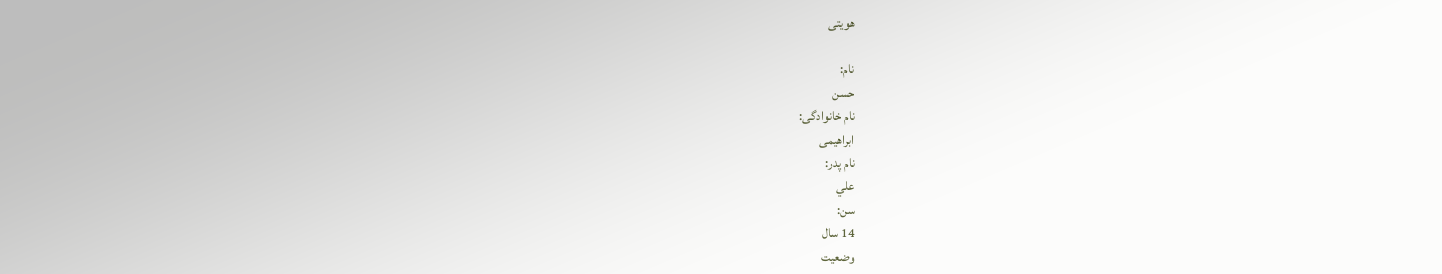هویتی

نام:
حسن
نام خانوادگی:
ابراهیمی
نام پدر:
علي
سن:
14 سال
وضعیت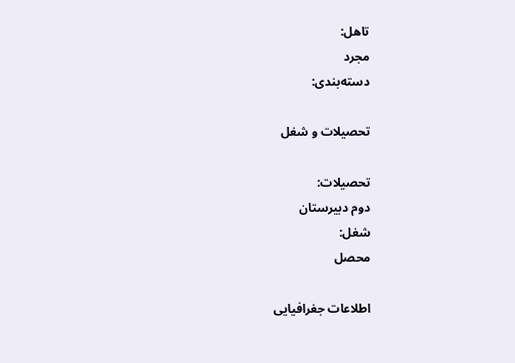تاهل:
مجرد
دسته‌بندی:

تحصیلات و شغل

تحصیلات:
دوم دبیرستان
شغل:
محصل

اطلاعات جغرافیایی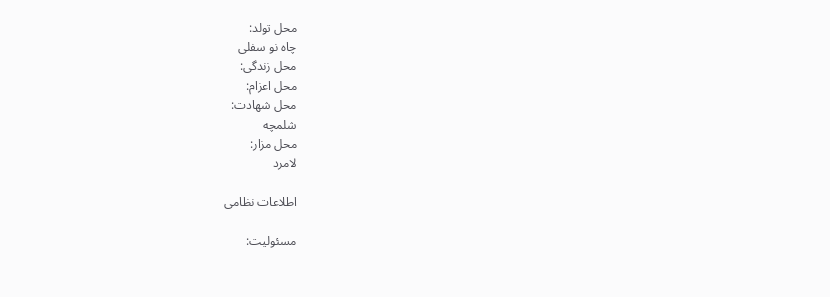محل تولد:
چاه نو سفلی
محل زندگی:
محل اعزام:
محل شهادت:
شلمچه
محل مزار:
لامرد

اطلاعات نظامی

مسئولیت: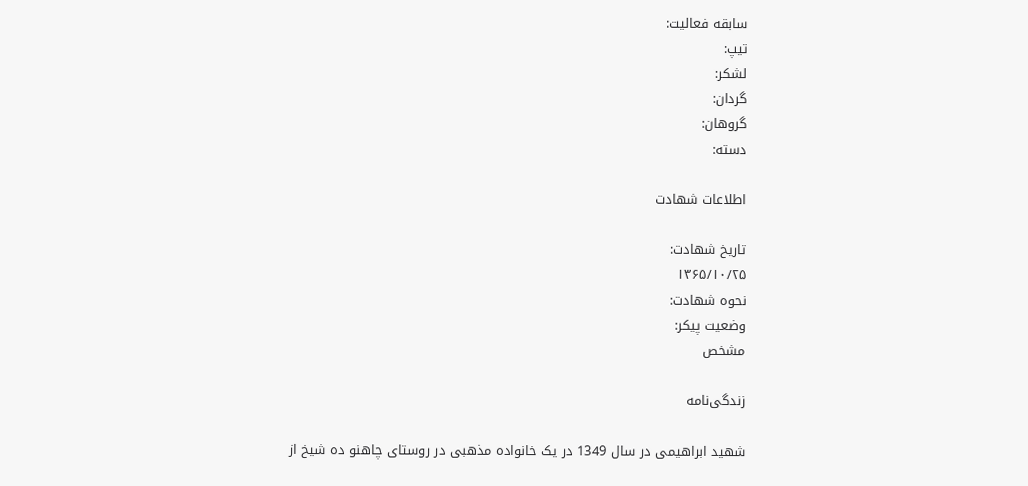سابقه فعالیت:
تیپ:
لشکر:
گردان:
گروهان:
دسته:

اطلاعات شهادت

تاریخ شهادت:
۱۳۶۵/۱۰/۲۵
نحوه شهادت:
وضعیت پیکر:
مشخص

زندگی‌نامه

شهید ابراهیمی در سال 1349 در یک خانواده مذهبی در روستای چاهنو ده شیخ از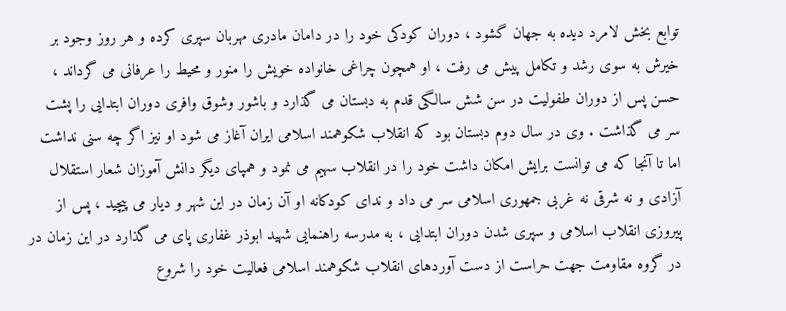توابع بخش لامرد دیده به جهان گشود ، دوران کودکی خود را در دامان مادری مهربان سپری کرده و هر روز وجود بر خیرش به سوی رشد و تکامل پیش می رفت ، او همچون چراغی خانواده خویش را منور و محیط را عرفانی می گرداند ، حسن پس از دوران طفولیت در سن شش سالگی قدم به دبستان می گذارد و باشور وشوق وافری دوران ابتدایی را پشت سر می گذاشت . وی در سال دوم دبستان بود که انقلاب شکوهمند اسلامی ایران آغاز می شود او نیز اگر چه سنی نداشت اما تا آنجا که می توانست برایش امکان داشت خود را در انقلاب سهیم می نمود و همپای دیگر دانش آموزان شعار استقلال آزادی و نه شرقی نه غربی جمهوری اسلامی سر می داد و ندای کودکانه او آن زمان در این شهر و دیار می پیچید ، پس از پیروزی انقلاب اسلامی و سپری شدن دوران ابتدایی ، به مدرسه راهنمایی شهید ابوذر غفاری پای می گذارد در این زمان در در گروه مقاومت جهت حراست از دست آوردهای انقلاب شکوهمند اسلامی فعالیت خود را شروع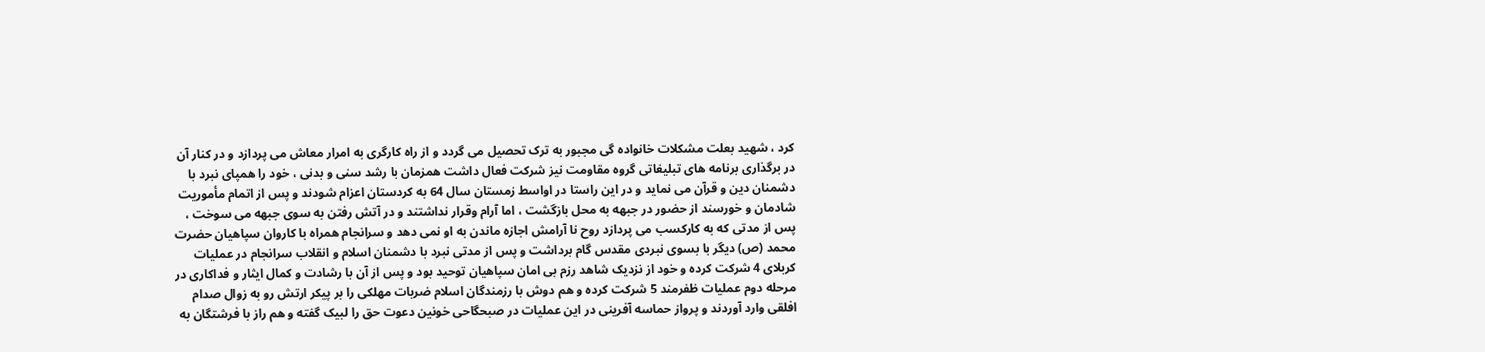کرد ، شهید بعلت مشکلات خانواده گی مجبور به ترک تحصیل می گردد و از راه کارگری به امرار معاش می پردازد و در کنار آن در برگذاری برنامه های تبلیغاتی گروه مقاومت نیز شرکت فعال داشت همزمان با رشد سنی و بدنی ، خود را همپای نبرد با دشمنان دین و قرآن می نماید و در این راستا در اواسط زمستان سال 64 به کردستان اعزام شودند و پس از اتمام مأموریت شادمان و خورسند از حضور در جبهه به محل بازگشت ، اما آرام وقرار نداشتند و در آتش رفتن به سوی جبهه می سوخت ، پس از مدتی که به کارکسب می پردازد روح نا آرامش اجازه ماندن به او نمی دهد و سرانجام همراه با کاروان سپاهیان حضرت محمد (ص) دیگر با بسوی نبردی مقدس گام برداشت و پس از مدتی نبرد با دشمنان اسلام و انقلاب سرانجام در عملیات کربلای 4 شرکت کرده و خود از نزدیک شاهد رزم بی امان سپاهیان توحید بود و پس از آن با رشادت و کمال ایثار و فداکاری در مرحله دوم عملیات ظفرمند 5 شرکت کرده و هم دوش با رزمندگان اسلام ضربات مهلکی را بر پیکر ارتش رو به زوال صدام افلقی وارد آوردند و پرواز حماسه آفرینی در این عملیات در صبحگاحی خونین دعوت حق را لبیک گفته و هم راز با فرشتگان به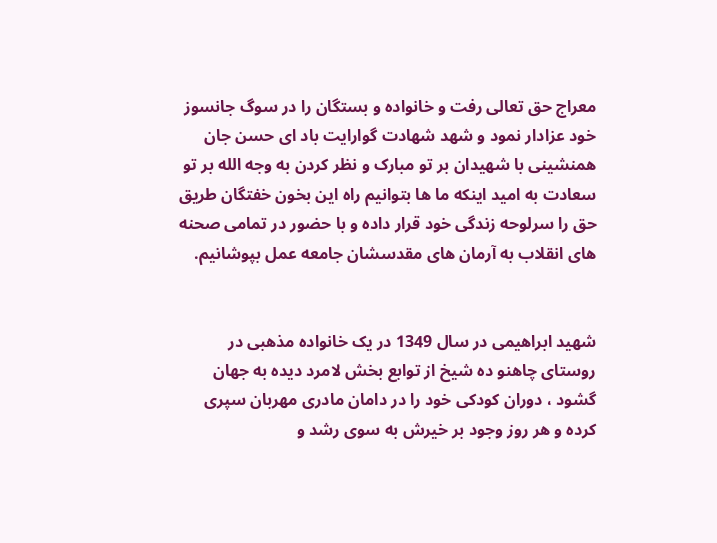معراج حق تعالی رفت و خانواده و بستگان را در سوگ جانسوز خود عزادار نمود و شهد شهادت گوارایت باد ای حسن جان همنشینی با شهیدان بر تو مبارک و نظر کردن به وجه الله بر تو سعادت به امید اینکه ما ها بتوانیم راه این بخون خفتگان طریق حق را سرلوحه زندگی خود قرار داده و با حضور در تمامی صحنه های انقلاب به آرمان های مقدسشان جامعه عمل بپوشانیم.


شهید ابراهیمی در سال 1349 در یک خانواده مذهبی در روستای چاهنو ده شیخ از توابع بخش لامرد دیده به جهان گشود ، دوران کودکی خود را در دامان مادری مهربان سپری کرده و هر روز وجود بر خیرش به سوی رشد و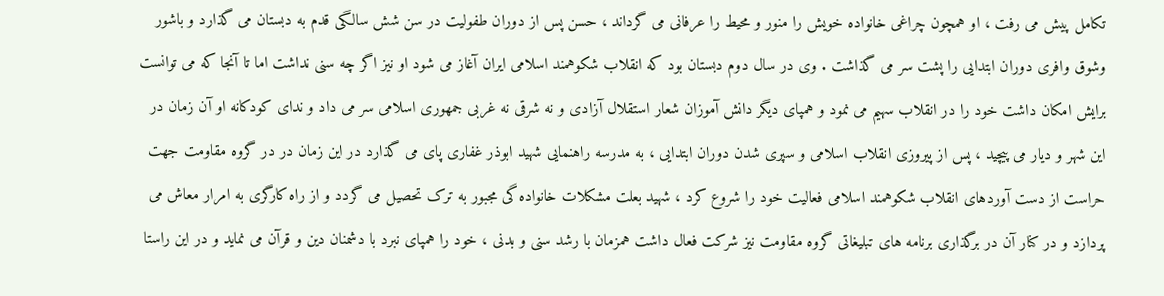تکامل پیش می رفت ، او همچون چراغی خانواده خویش را منور و محیط را عرفانی می گرداند ، حسن پس از دوران طفولیت در سن شش سالگی قدم به دبستان می گذارد و باشور وشوق وافری دوران ابتدایی را پشت سر می گذاشت . وی در سال دوم دبستان بود که انقلاب شکوهمند اسلامی ایران آغاز می شود او نیز اگر چه سنی نداشت اما تا آنجا که می توانست برایش امکان داشت خود را در انقلاب سهیم می نمود و همپای دیگر دانش آموزان شعار استقلال آزادی و نه شرقی نه غربی جمهوری اسلامی سر می داد و ندای کودکانه او آن زمان در این شهر و دیار می پیچید ، پس از پیروزی انقلاب اسلامی و سپری شدن دوران ابتدایی ، به مدرسه راهنمایی شهید ابوذر غفاری پای می گذارد در این زمان در در گروه مقاومت جهت حراست از دست آوردهای انقلاب شکوهمند اسلامی فعالیت خود را شروع کرد ، شهید بعلت مشکلات خانواده گی مجبور به ترک تحصیل می گردد و از راه کارگری به امرار معاش می پردازد و در کنار آن در برگذاری برنامه های تبلیغاتی گروه مقاومت نیز شرکت فعال داشت همزمان با رشد سنی و بدنی ، خود را همپای نبرد با دشمنان دین و قرآن می نماید و در این راستا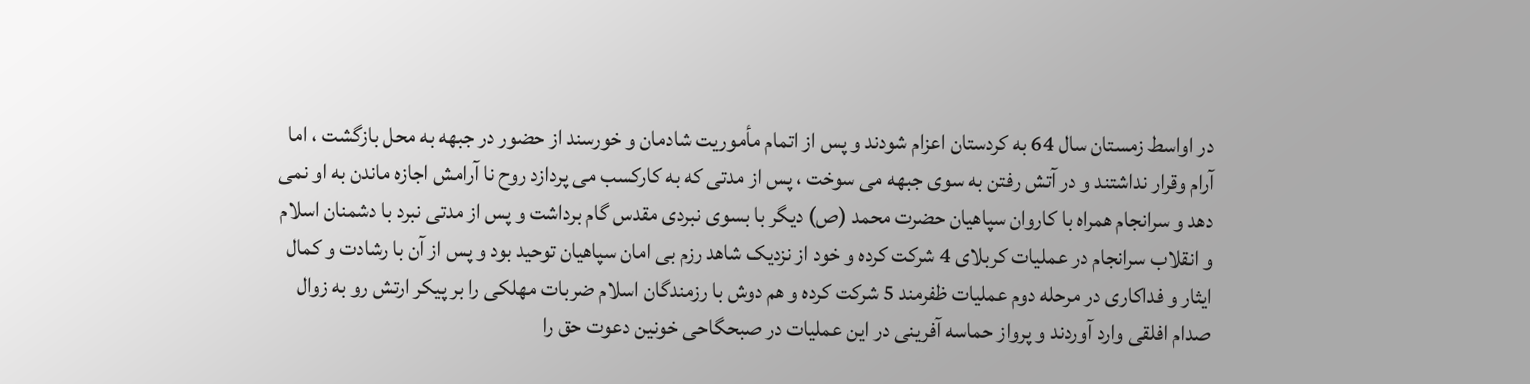در اواسط زمستان سال 64 به کردستان اعزام شودند و پس از اتمام مأموریت شادمان و خورسند از حضور در جبهه به محل بازگشت ، اما آرام وقرار نداشتند و در آتش رفتن به سوی جبهه می سوخت ، پس از مدتی که به کارکسب می پردازد روح نا آرامش اجازه ماندن به او نمی دهد و سرانجام همراه با کاروان سپاهیان حضرت محمد (ص) دیگر با بسوی نبردی مقدس گام برداشت و پس از مدتی نبرد با دشمنان اسلام و انقلاب سرانجام در عملیات کربلای 4 شرکت کرده و خود از نزدیک شاهد رزم بی امان سپاهیان توحید بود و پس از آن با رشادت و کمال ایثار و فداکاری در مرحله دوم عملیات ظفرمند 5 شرکت کرده و هم دوش با رزمندگان اسلام ضربات مهلکی را بر پیکر ارتش رو به زوال صدام افلقی وارد آوردند و پرواز حماسه آفرینی در این عملیات در صبحگاحی خونین دعوت حق را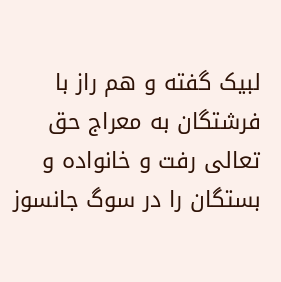لبیک گفته و هم راز با فرشتگان به معراج حق تعالی رفت و خانواده و بستگان را در سوگ جانسوز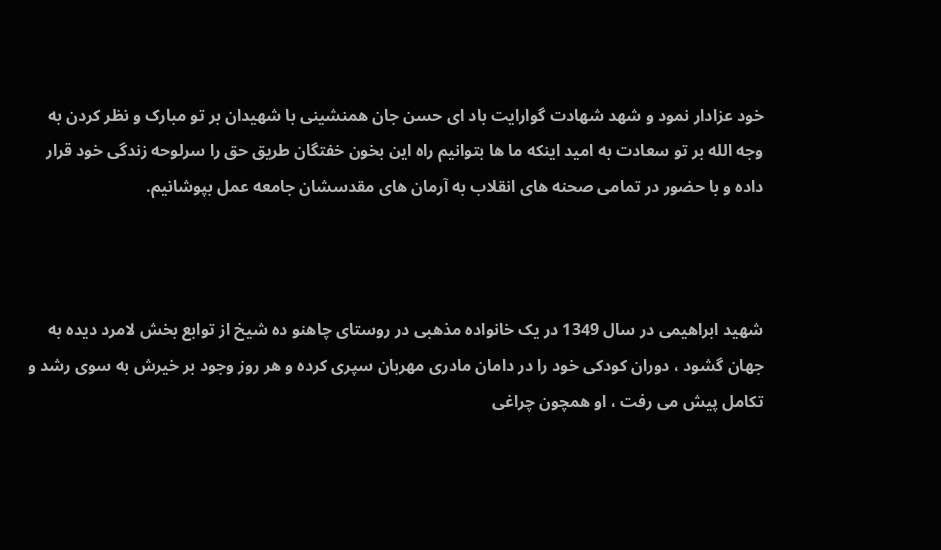خود عزادار نمود و شهد شهادت گوارایت باد ای حسن جان همنشینی با شهیدان بر تو مبارک و نظر کردن به وجه الله بر تو سعادت به امید اینکه ما ها بتوانیم راه این بخون خفتگان طریق حق را سرلوحه زندگی خود قرار داده و با حضور در تمامی صحنه های انقلاب به آرمان های مقدسشان جامعه عمل بپوشانیم.



شهید ابراهیمی در سال 1349 در یک خانواده مذهبی در روستای چاهنو ده شیخ از توابع بخش لامرد دیده به جهان گشود ، دوران کودکی خود را در دامان مادری مهربان سپری کرده و هر روز وجود بر خیرش به سوی رشد و تکامل پیش می رفت ، او همچون چراغی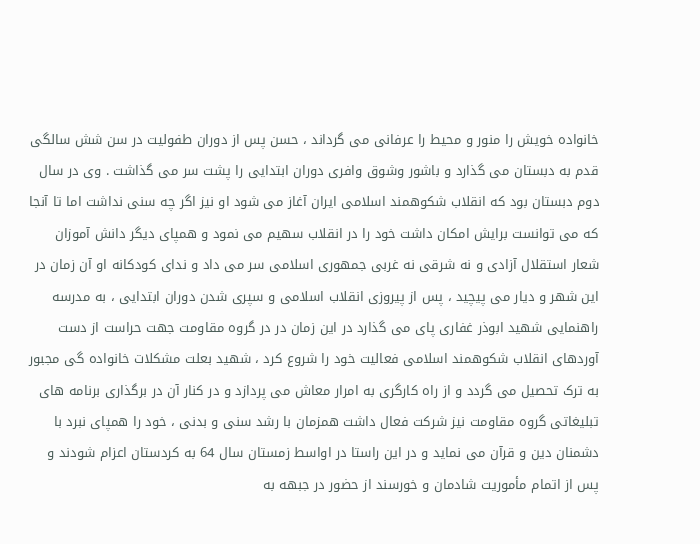خانواده خویش را منور و محیط را عرفانی می گرداند ، حسن پس از دوران طفولیت در سن شش سالگی قدم به دبستان می گذارد و باشور وشوق وافری دوران ابتدایی را پشت سر می گذاشت . وی در سال دوم دبستان بود که انقلاب شکوهمند اسلامی ایران آغاز می شود او نیز اگر چه سنی نداشت اما تا آنجا که می توانست برایش امکان داشت خود را در انقلاب سهیم می نمود و همپای دیگر دانش آموزان شعار استقلال آزادی و نه شرقی نه غربی جمهوری اسلامی سر می داد و ندای کودکانه او آن زمان در این شهر و دیار می پیچید ، پس از پیروزی انقلاب اسلامی و سپری شدن دوران ابتدایی ، به مدرسه راهنمایی شهید ابوذر غفاری پای می گذارد در این زمان در در گروه مقاومت جهت حراست از دست آوردهای انقلاب شکوهمند اسلامی فعالیت خود را شروع کرد ، شهید بعلت مشکلات خانواده گی مجبور به ترک تحصیل می گردد و از راه کارگری به امرار معاش می پردازد و در کنار آن در برگذاری برنامه های تبلیغاتی گروه مقاومت نیز شرکت فعال داشت همزمان با رشد سنی و بدنی ، خود را همپای نبرد با دشمنان دین و قرآن می نماید و در این راستا در اواسط زمستان سال 64 به کردستان اعزام شودند و پس از اتمام مأموریت شادمان و خورسند از حضور در جبهه به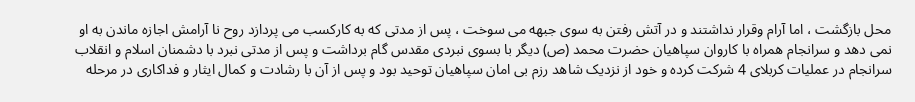محل بازگشت ، اما آرام وقرار نداشتند و در آتش رفتن به سوی جبهه می سوخت ، پس از مدتی که به کارکسب می پردازد روح نا آرامش اجازه ماندن به او نمی دهد و سرانجام همراه با کاروان سپاهیان حضرت محمد (ص) دیگر با بسوی نبردی مقدس گام برداشت و پس از مدتی نبرد با دشمنان اسلام و انقلاب سرانجام در عملیات کربلای 4 شرکت کرده و خود از نزدیک شاهد رزم بی امان سپاهیان توحید بود و پس از آن با رشادت و کمال ایثار و فداکاری در مرحله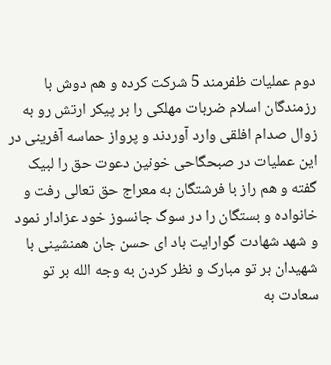دوم عملیات ظفرمند 5 شرکت کرده و هم دوش با رزمندگان اسلام ضربات مهلکی را بر پیکر ارتش رو به زوال صدام افلقی وارد آوردند و پرواز حماسه آفرینی در این عملیات در صبحگاحی خونین دعوت حق را لبیک گفته و هم راز با فرشتگان به معراج حق تعالی رفت و خانواده و بستگان را در سوگ جانسوز خود عزادار نمود و شهد شهادت گوارایت باد ای حسن جان همنشینی با شهیدان بر تو مبارک و نظر کردن به وجه الله بر تو سعادت به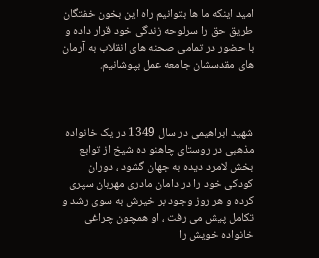امید اینکه ما ها بتوانیم راه این بخون خفتگان طریق حق را سرلوحه زندگی خود قرار داده و با حضور در تمامی صحنه های انقلاب به آرمان های مقدسشان جامعه عمل بپوشانیم.



شهید ابراهیمی در سال 1349 در یک خانواده مذهبی در روستای چاهنو ده شیخ از توابع بخش لامرد دیده به جهان گشود ، دوران کودکی خود را در دامان مادری مهربان سپری کرده و هر روز وجود بر خیرش به سوی رشد و تکامل پیش می رفت ، او همچون چراغی خانواده خویش را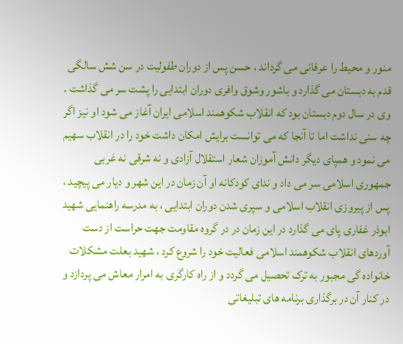منور و محیط را عرفانی می گرداند ، حسن پس از دوران طفولیت در سن شش سالگی قدم به دبستان می گذارد و باشور وشوق وافری دوران ابتدایی را پشت سر می گذاشت . وی در سال دوم دبستان بود که انقلاب شکوهمند اسلامی ایران آغاز می شود او نیز اگر چه سنی نداشت اما تا آنجا که می توانست برایش امکان داشت خود را در انقلاب سهیم می نمود و همپای دیگر دانش آموزان شعار استقلال آزادی و نه شرقی نه غربی جمهوری اسلامی سر می داد و ندای کودکانه او آن زمان در این شهر و دیار می پیچید ، پس از پیروزی انقلاب اسلامی و سپری شدن دوران ابتدایی ، به مدرسه راهنمایی شهید ابوذر غفاری پای می گذارد در این زمان در در گروه مقاومت جهت حراست از دست آوردهای انقلاب شکوهمند اسلامی فعالیت خود را شروع کرد ، شهید بعلت مشکلات خانواده گی مجبور به ترک تحصیل می گردد و از راه کارگری به امرار معاش می پردازد و در کنار آن در برگذاری برنامه های تبلیغاتی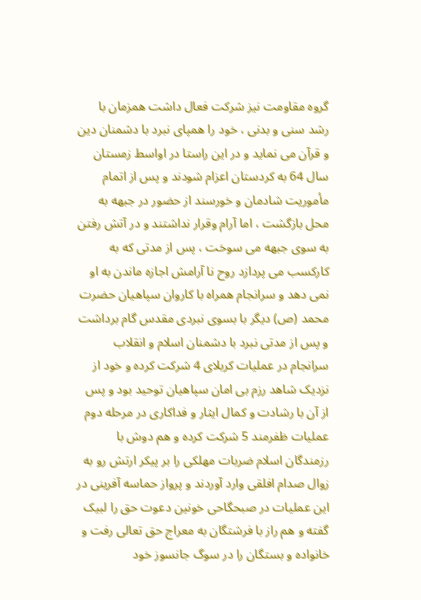گروه مقاومت نیز شرکت فعال داشت همزمان با رشد سنی و بدنی ، خود را همپای نبرد با دشمنان دین و قرآن می نماید و در این راستا در اواسط زمستان سال 64 به کردستان اعزام شودند و پس از اتمام مأموریت شادمان و خورسند از حضور در جبهه به محل بازگشت ، اما آرام وقرار نداشتند و در آتش رفتن به سوی جبهه می سوخت ، پس از مدتی که به کارکسب می پردازد روح نا آرامش اجازه ماندن به او نمی دهد و سرانجام همراه با کاروان سپاهیان حضرت محمد (ص) دیگر با بسوی نبردی مقدس گام برداشت و پس از مدتی نبرد با دشمنان اسلام و انقلاب سرانجام در عملیات کربلای 4 شرکت کرده و خود از نزدیک شاهد رزم بی امان سپاهیان توحید بود و پس از آن با رشادت و کمال ایثار و فداکاری در مرحله دوم عملیات ظفرمند 5 شرکت کرده و هم دوش با رزمندگان اسلام ضربات مهلکی را بر پیکر ارتش رو به زوال صدام افلقی وارد آوردند و پرواز حماسه آفرینی در این عملیات در صبحگاحی خونین دعوت حق را لبیک گفته و هم راز با فرشتگان به معراج حق تعالی رفت و خانواده و بستگان را در سوگ جانسوز خود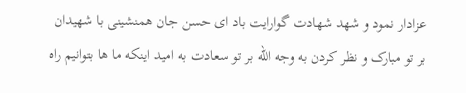عزادار نمود و شهد شهادت گوارایت باد ای حسن جان همنشینی با شهیدان بر تو مبارک و نظر کردن به وجه الله بر تو سعادت به امید اینکه ما ها بتوانیم راه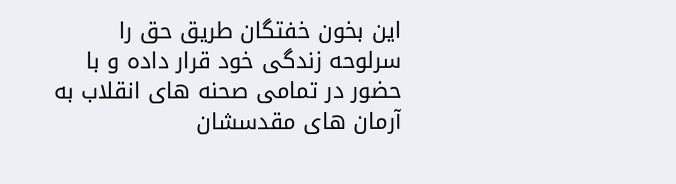این بخون خفتگان طریق حق را سرلوحه زندگی خود قرار داده و با حضور در تمامی صحنه های انقلاب به آرمان های مقدسشان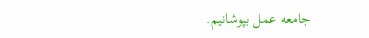جامعه عمل بپوشانیم.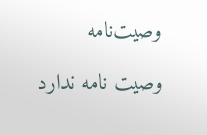وصیت‌نامه

وصیت نامه ندارد